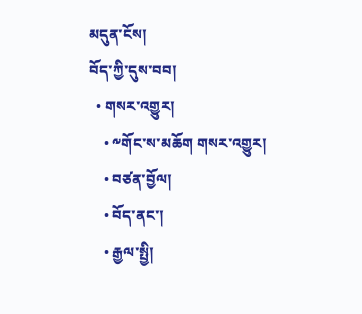མདུན་ངོས།
བོད་ཀྱི་དུས་བབ།
  • གསར་འགྱུར།
    • ༸གོང་ས་མཆོག གསར་འགྱུར།
    • བཙན་བྱོལ།
    • བོད་ནང་།
    • རྒྱལ་སྤྱི།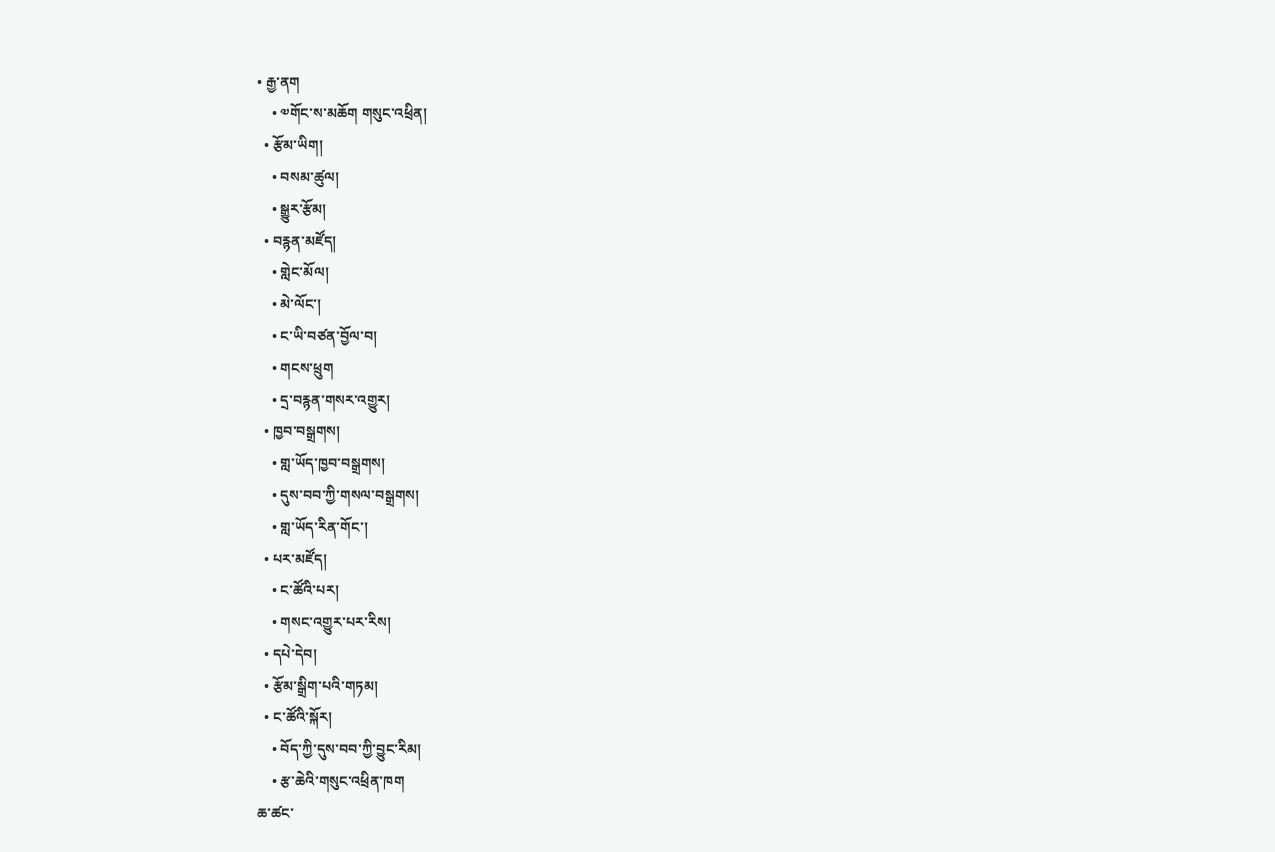• རྒྱ་ནག
    • ༧གོང་ས་མཆོག གསུང་འཕྲིན།
  • རྩོམ་ཡིག།
    • བསམ་ཚུལ།
    • སྒྱུར་རྩོམ།
  • བརྙན་མཛོད།
    • གླེང་མོལ།
    • མེ་ལོང་།
    • ང་ཡི་བཙན་བྱོལ་བ།
    • གངས་ཕྲུག
    • དྲ་བརྙན་གསར་འགྱུར།
  • ཁྱབ་བསྒྲགས།
    • གླ་ཡོད་ཁྱབ་བསྒྲགས།
    • དུས་བབ་ཀྱི་གསལ་བསྒྲགས།
    • གླ་ཡོད་རིན་གོང་།
  • པར་མཛོད།
    • ང་ཚོའི་པར།
    • གསང་འགྱུར་པར་རིས།
  • དཔེ་དེབ།
  • རྩོམ་སྒྲིག་པའི་གཏམ།
  • ང་ཚོའི་སྐོར།
    • བོད་ཀྱི་དུས་བབ་ཀྱི་བྱུང་རིམ།
    • རྩ་ཆེའི་གསུང་འཕྲིན་ཁག
ཆ་ཚང་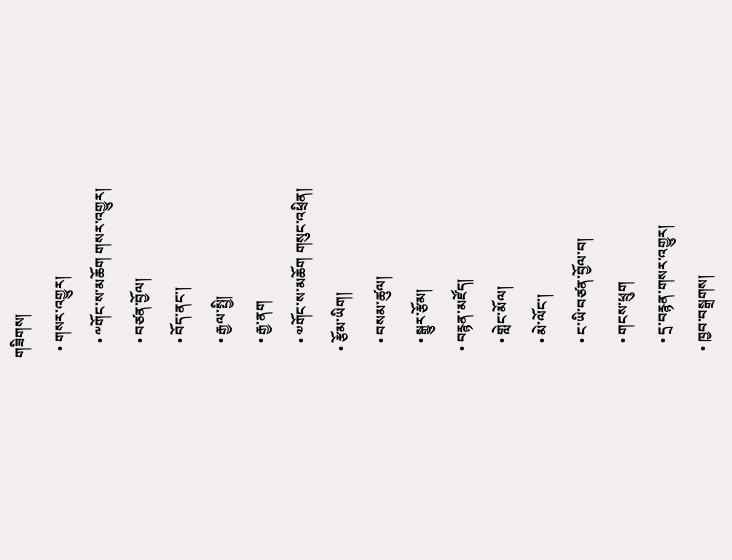གཟིགས།
  • གསར་འགྱུར།
    • ༸གོང་ས་མཆོག གསར་འགྱུར།
    • བཙན་བྱོལ།
    • བོད་ནང་།
    • རྒྱལ་སྤྱི།
    • རྒྱ་ནག
    • ༧གོང་ས་མཆོག གསུང་འཕྲིན།
  • རྩོམ་ཡིག།
    • བསམ་ཚུལ།
    • སྒྱུར་རྩོམ།
  • བརྙན་མཛོད།
    • གླེང་མོལ།
    • མེ་ལོང་།
    • ང་ཡི་བཙན་བྱོལ་བ།
    • གངས་ཕྲུག
    • དྲ་བརྙན་གསར་འགྱུར།
  • ཁྱབ་བསྒྲགས།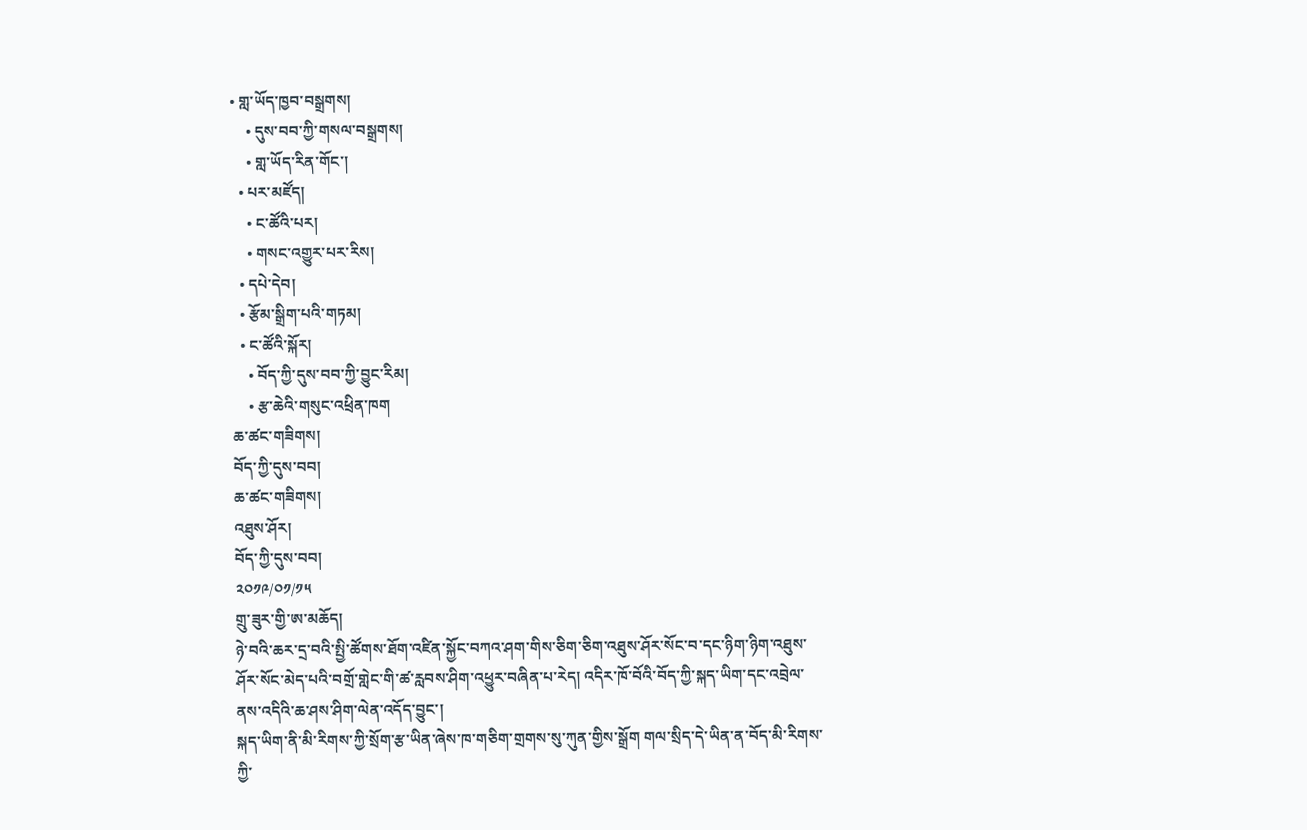• གླ་ཡོད་ཁྱབ་བསྒྲགས།
    • དུས་བབ་ཀྱི་གསལ་བསྒྲགས།
    • གླ་ཡོད་རིན་གོང་།
  • པར་མཛོད།
    • ང་ཚོའི་པར།
    • གསང་འགྱུར་པར་རིས།
  • དཔེ་དེབ།
  • རྩོམ་སྒྲིག་པའི་གཏམ།
  • ང་ཚོའི་སྐོར།
    • བོད་ཀྱི་དུས་བབ་ཀྱི་བྱུང་རིམ།
    • རྩ་ཆེའི་གསུང་འཕྲིན་ཁག
ཆ་ཚང་གཟིགས།
བོད་ཀྱི་དུས་བབ།
ཆ་ཚང་གཟིགས།
འཐུས་ཤོར།
བོད་ཀྱི་དུས་བབ།
༢༠༡༩/༠༡/༡༥
གྲུ་ཟུར་གྱི་ཨ་མཆོད།
ཉེ་བའི་ཆར་དྲ་བའི་སྤྱི་ཚོགས་ཐོག་འཛིན་སྐྱོང་བཀའ་ཤག་གིས་ཅིག་ཅིག་འཐུས་ཤོར་སོང་བ་དང་ཉིག་ཉིག་འཐུས་ཤོར་སོང་མེད་པའི་བགྲོ་གླེང་གི་ཚ་རླབས་ཤིག་འཕྱུར་བཞིན་པ་རེད། འདིར་ཁོ་བོའི་བོད་ཀྱི་སྐད་ཡིག་དང་འབྲེལ་ནས་འདིའི་ཆ་ཤས་ཤིག་ལེན་འདོད་བྱུང་།
སྐད་ཡིག་ནི་མི་རིགས་ཀྱི་སྲོག་རྩ་ཡིན་ཞེས་ཁ་གཅིག་གྲགས་སུ་ཀུན་གྱིས་སྒྲོག གལ་སྲིད་དེ་ཡིན་ན་བོད་མི་རིགས་ཀྱི་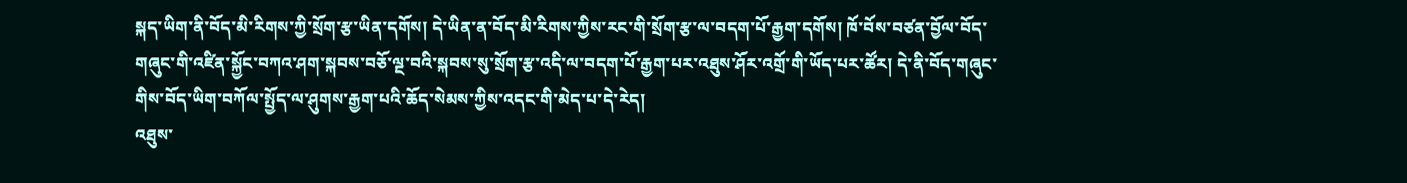སྐད་ཡིག་ནི་བོད་མི་རིགས་ཀྱི་སྲོག་རྩ་ཡིན་དགོས། དེ་ཡིན་ན་བོད་མི་རིགས་ཀྱིས་རང་གི་སྲོག་རྩ་ལ་བདག་པོ་རྒྱག་དགོས། ཁོ་བོས་བཙན་བྱོལ་བོད་གཞུང་གི་འཛིན་སྐྱོང་བཀའ་ཤག་སྐབས་བཅོ་ལྔ་བའི་སྐབས་སུ་སྲོག་རྩ་འདི་ལ་བདག་པོ་རྒྱག་པར་འཐུས་ཤོར་འགྲོ་གི་ཡོད་པར་ཚོར། དེ་ནི་བོད་གཞུང་གིས་བོད་ཡིག་བཀོལ་སྤྱོད་ལ་ཤུགས་རྒྱག་པའི་ཆོད་སེམས་ཀྱིས་འདང་གི་མེད་པ་དེ་རེད།
འཐུས་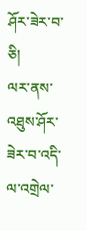ཤོར་ཟེར་བ་ཅི།
ལར་ནས་འཐུས་ཤོར་ཟེར་བ་འདི་ལ་འགྲེལ་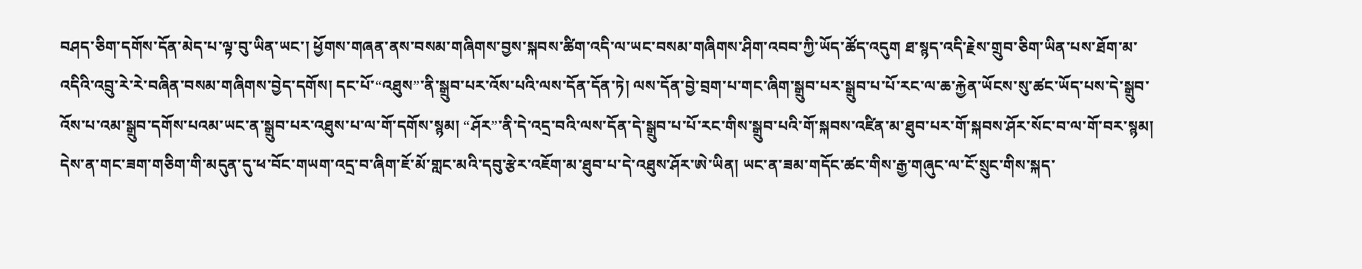བཤད་ཅིག་དགོས་དོན་མེད་པ་ལྟ་བུ་ཡིན་ཡང་། ཕྱོགས་གཞན་ནས་བསམ་གཞིགས་བྱས་སྐབས་ཚིག་འདི་ལ་ཡང་བསམ་གཞིགས་ཤིག་འབབ་ཀྱི་ཡོད་ཚོད་འདུག ཐ་སྙད་འདི་རྗེས་གྲུབ་ཅིག་ཡིན་པས་ཐོག་མ་འདིའི་འབྲུ་རེ་རེ་བཞིན་བསམ་གཞིགས་བྱེད་དགོས། དང་པོ་“འཐུས”་ནི་སྒྲུབ་པར་འོས་པའི་ལས་དོན་དོན་ཏེ། ལས་དོན་བྱེ་བྲག་པ་གང་ཞིག་སྒྲུབ་པར་སྒྲུབ་པ་པོ་རང་ལ་ཆ་རྐྱེན་ཡོངས་སུ་ཚང་ཡོད་པས་དེ་སྒྲུབ་འོས་པ་འམ་སྒྲུབ་དགོས་པའམ་ཡང་ན་སྒྲུབ་པར་འཐུས་པ་ལ་གོ་དགོས་སྙམ། “ཤོར”་ནི་དེ་འདྲ་བའི་ལས་དོན་དེ་སྒྲུབ་པ་པོ་རང་གིས་སྒྲུབ་པའི་གོ་སྐབས་འཛིན་མ་ཐུབ་པར་གོ་སྐབས་ཤོར་སོང་བ་ལ་གོ་བར་སྙམ།
དེས་ན་གང་ཟག་གཅིག་གི་མདུན་དུ་ཕ་བོང་གཡག་འདྲ་བ་ཞིག་ཇོ་མོ་གླང་མའི་དབུ་རྩེར་འཇོག་མ་ཐུབ་པ་དེ་འཐུས་ཤོར་ཨེ་ཡིན། ཡང་ན་ཟམ་གདོང་ཚང་གིས་རྒྱ་གཞུང་ལ་ངོ་སྲུང་གིས་སྐད་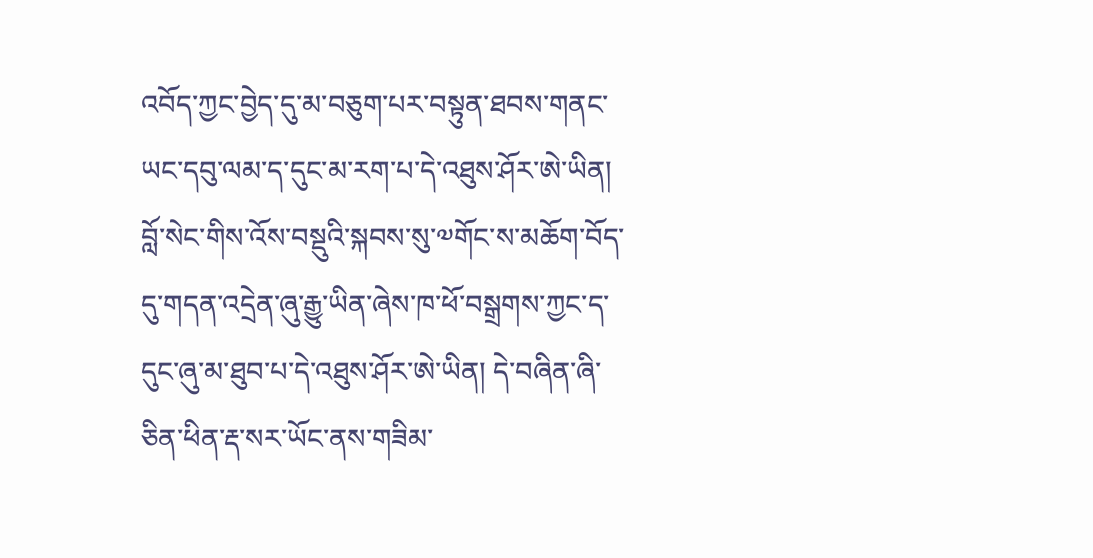འབོད་ཀྱང་བྱེད་དུ་མ་བཅུག་པར་བསྟུན་ཐབས་གནང་ཡང་དབུ་ལམ་ད་དུང་མ་རག་པ་དེ་འཐུས་ཤོར་ཨེ་ཡིན། བློ་སེང་གིས་འོས་བསྡུའི་སྐབས་སུ་༧གོང་ས་མཆོག་བོད་དུ་གདན་འདྲེན་ཞུ་རྒྱུ་ཡིན་ཞེས་ཁ་ཕོ་བསྒྲགས་ཀྱང་ད་དུང་ཞུ་མ་ཐུབ་པ་དེ་འཐུས་ཤོར་ཨེ་ཡིན། དེ་བཞིན་ཞི་ཅིན་ཕིན་རྡ་སར་ཡོང་ནས་གཟིམ་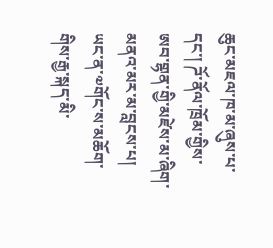ཆུང་མཇལ་ཁ་མ་ཞུས་པ་དང་། ཌོ་ནོལ་ཁྲོམ་གྱིས་ཨབ་གྷན་གྱི་མཛེས་མ་ཞིག་མནའ་མར་མ་བླངས་པ། ཡང་ན་༧གོང་ས་མཆོག་གིས་རྒྱ་སྐད་མི་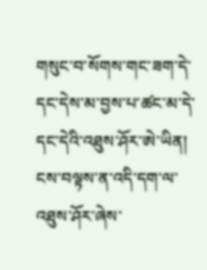གསུང་བ་སོགས་གང་ཟག་དེ་དང་དེས་མ་བྱས་པ་ཚང་མ་དེ་དང་དེའི་འཐུས་ཤོར་ཨེ་ཡིན།
ངས་བལྟས་ན་འདི་དག་ལ་འཐུས་ཤོར་ཞེས་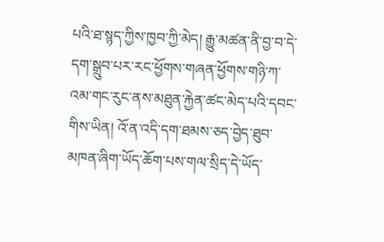པའི་ཐ་སྙད་ཀྱིས་ཁྱབ་ཀྱི་མེད། རྒྱུ་མཚན་ནི་བྱ་བ་དེ་དག་སྒྲུབ་པར་རང་ཕྱོགས་གཞན་ཕྱོགས་གཉི་ཀ་འམ་གང་རུང་ནས་མཐུན་རྐྱེན་ཚང་མེད་པའི་དབང་གིས་ཡིན། འོ་ན་འདི་དག་ཐམས་ཅད་བྱེད་ཐུབ་མཁན་ཞིག་ཡོད་ཆོག་པས་གལ་སྲིད་དེ་ཡོད་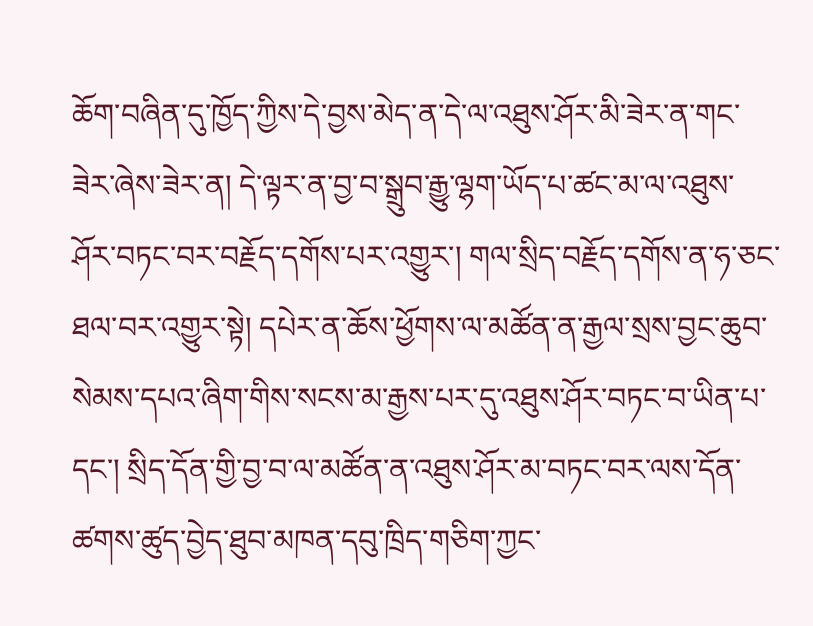ཆོག་བཞིན་དུ་ཁྱོད་ཀྱིས་དེ་བྱས་མེད་ན་དེ་ལ་འཐུས་ཤོར་མི་ཟེར་ན་གང་ཟེར་ཞེས་ཟེར་ན། དེ་ལྟར་ན་བྱ་བ་སྒྲུབ་རྒྱུ་ལྷག་ཡོད་པ་ཚང་མ་ལ་འཐུས་ཤོར་བཏང་བར་བརྗོད་དགོས་པར་འགྱུར་། གལ་སྲིད་བརྗོད་དགོས་ན་ཧ་ཅང་ཐལ་བར་འགྱུར་སྟེ། དཔེར་ན་ཆོས་ཕྱོགས་ལ་མཚོན་ན་རྒྱལ་སྲས་བྱང་ཆུབ་སེམས་དཔའ་ཞིག་གིས་སངས་མ་རྒྱས་པར་དུ་འཐུས་ཤོར་བཏང་བ་ཡིན་པ་དང་། སྲིད་དོན་གྱི་བྱ་བ་ལ་མཚོན་ན་འཐུས་ཤོར་མ་བཏང་བར་ལས་དོན་ཚགས་ཚུད་བྱེད་ཐུབ་མཁན་དབུ་ཁྲིད་གཅིག་ཀྱང་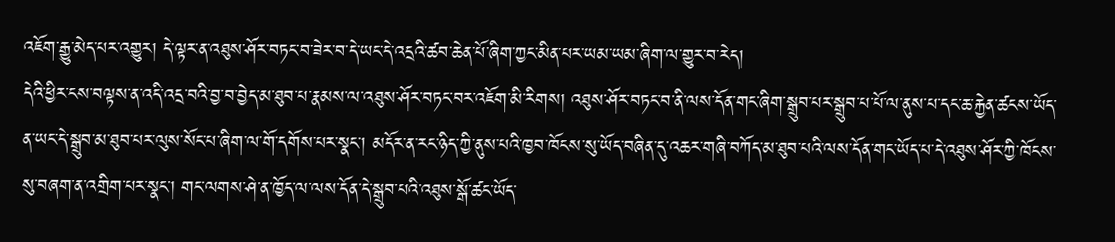འཇོག་རྒྱུ་མེད་པར་འགྱུར། དེ་ལྟར་ན་འཐུས་ཤོར་བཏང་བ་ཟེར་བ་དེ་ཡང་དེ་འདྲའི་ཚབ་ཆེན་པོ་ཞིག་ཀྱང་མིན་པར་ཡམ་ཡམ་ཞིག་ལ་གྱུར་བ་རེད།
དེའི་ཕྱིར་ངས་བལྟས་ན་འདི་འདྲ་བའི་བྱ་བ་བྱེད་མ་ཐུབ་པ་རྣམས་ལ་འཐུས་ཤོར་བཏང་བར་འཇོག་མི་རིགས། འཐུས་ཤོར་བཏང་བ་ནི་ལས་དོན་གང་ཞིག་སྒྲུབ་པར་སྒྲུབ་པ་པོ་ལ་ནུས་པ་དང་ཆ་རྐྱེན་ཚངས་ཡོད་ན་ཡང་དེ་སྒྲུབ་མ་ཐུབ་པར་ལུས་སོང་པ་ཞིག་ལ་གོ་དགོས་པར་སྣང་། མདོར་ན་རང་ཉིད་ཀྱི་ནུས་པའི་ཁྱབ་ཁོངས་སུ་ཡོད་བཞིན་དུ་འཆར་གཞི་བཀོད་མ་ཐུབ་པའི་ལས་དོན་གང་ཡོད་པ་དེ་འཐུས་ཤོར་ཀྱི་ཁོངས་སུ་བཞག་ན་འགྲིག་པར་སྣང་། གང་ལགས་ཤེ་ན་ཁྱོད་ལ་ལས་དོན་དེ་སྒྲུབ་པའི་འཐུས་སྒོ་ཚང་ཡོད་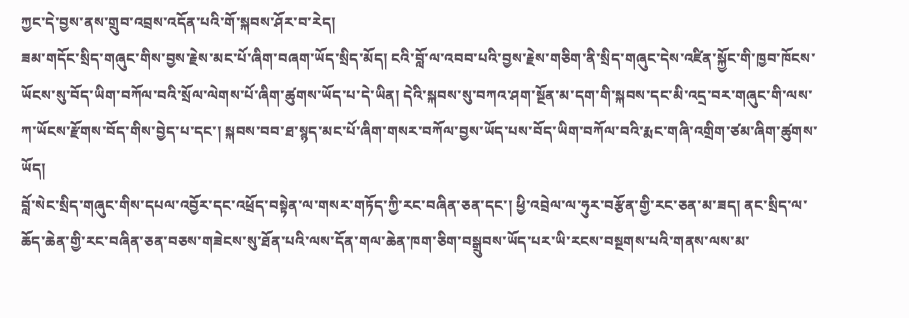ཀྱང་དེ་བྱས་ནས་གྲུབ་འབྲས་འདོན་པའི་གོ་སྐབས་ཤོར་བ་རེད།
ཟམ་གདོང་སྲིད་གཞུང་གིས་བྱས་རྗེས་མང་པོ་ཞིག་བཞག་ཡོད་སྲིད་མོད། ངའི་བློ་ལ་འབབ་པའི་བྱས་རྗེས་གཅིག་ནི་སྲིད་གཞུང་དེས་འཛིན་སྐྱོང་གི་ཁྱབ་ཁོངས་ཡོངས་སུ་བོད་ཡིག་བཀོལ་བའི་སྲོལ་ལེགས་པོ་ཞིག་ཚུགས་ཡོད་པ་དེ་ཡིན། དེའི་སྐབས་སུ་བཀའ་ཤག་སྔོན་མ་དག་གི་སྐབས་དང་མི་འདྲ་བར་གཞུང་གི་ལས་ཀ་ཡོངས་རྫོགས་བོད་གིས་བྱེད་པ་དང་། སྐབས་བབ་ཐ་སྙད་མང་པོ་ཞིག་གསར་བཀོལ་བྱས་ཡོད་པས་བོད་ཡིག་བཀོལ་བའི་རྨང་གཞི་འགྲིག་ཙམ་ཞིག་ཚུགས་ཡོད།
བློ་སེང་སྲིད་གཞུང་གིས་དཔལ་འབྱོར་དང་འཕྲོད་བསྟེན་ལ་གསར་གཏོད་ཀྱི་རང་བཞིན་ཅན་དང་། ཕྱི་འབྲེལ་ལ་ཧུར་བརྩོན་གྱི་རང་ཅན་མ་ཟད། ནང་སྲིད་ལ་ཆོད་ཆེན་གྱི་རང་བཞིན་ཅན་བཅས་གཟེངས་སུ་ཐོན་པའི་ལས་དོན་གལ་ཆེན་ཁག་ཅིག་བསྒྲུབས་ཡོད་པར་ཡི་རངས་བསྔགས་པའི་གནས་ལས་མ་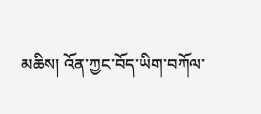མཆིས། འོན་ཀྱང་བོད་ཡིག་བཀོལ་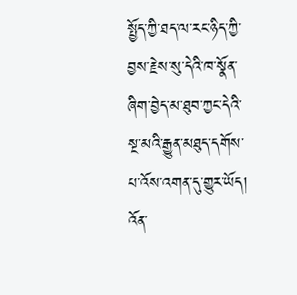སྤྱོད་ཀྱི་ཐད་ལ་རང་ཉིད་ཀྱི་བྱས་རྗེས་སུ་དེའི་ཁ་སྣོན་ཞིག་བྱེད་མ་ཐུབ་ཀྱང་དེའི་སྔ་མའི་རྒྱུན་མཐུད་དགོས་པ་འོས་འགན་དུ་གྱུར་ཡོད། འོན་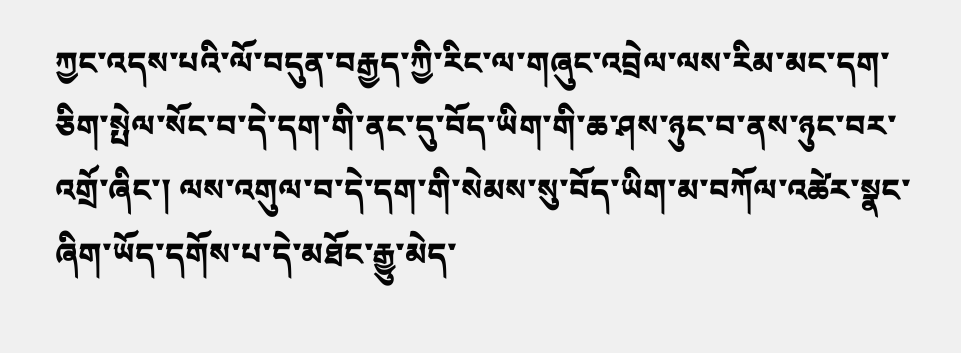ཀྱང་འདས་པའི་ལོ་བདུན་བརྒྱད་ཀྱི་རིང་ལ་གཞུང་འབྲེལ་ལས་རིམ་མང་དག་ཅིག་སྤེལ་སོང་བ་དེ་དག་གི་ནང་དུ་བོད་ཡིག་གི་ཆ་ཤས་ཉུང་བ་ནས་ཉུང་བར་འགྲོ་ཞིང་། ལས་འགུལ་བ་དེ་དག་གི་སེམས་སུ་བོད་ཡིག་མ་བཀོལ་འཚེར་སྣང་ཞིག་ཡོད་དགོས་པ་དེ་མཐོང་རྒྱུ་མེད་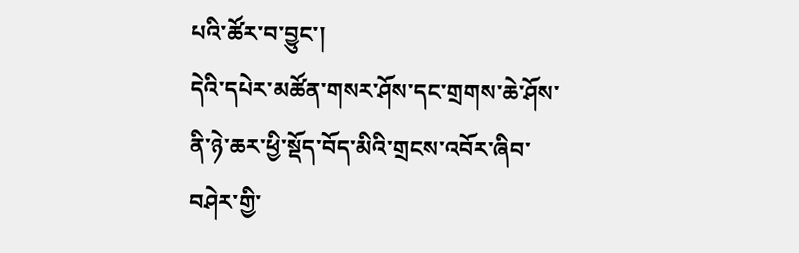པའི་ཚོར་བ་བྱུང་།
དེའི་དཔེར་མཚོན་གསར་ཤོས་དང་གྲགས་ཆེ་ཤོས་ནི་ཉེ་ཆར་ཕྱི་སྡོད་བོད་མིའི་གྲངས་འབོར་ཞིབ་བཤེར་གྱི་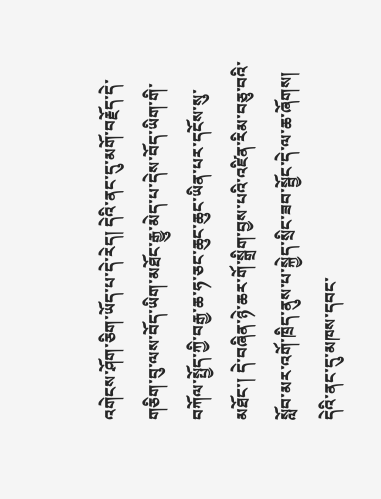འགེངས་ཤོག་ཅིག་ཡོད་པ་དེ་རེད། དེའི་ནང་དུ་མགོ་བརྗོད་དེ་གཅིག་བུ་ལས་བོད་ཡིག་མཐོང་རྒྱུ་མེད་པ་དེས་བོད་ཡིག་གི་བཀོལ་སྤྱོད་ཀྱི་བརྒྱ་ཆ་ཧ་ཅང་ཆུང་ཆུང་ཡིན་པར་དངོས་སུ་མཐོང་། དེ་བཞིན་ཉེ་ཆར་གོ་སྒྲིག་བྱས་པའི་འཛིན་རིམ་བཅུ་བའི་སློབ་མར་འགོ་ཁྲིད་ནུས་པ་སྐྱེད་སྲིང་ཟབ་སྦྱོང་དེ་ལ་ཆ་ཞོགས། དེའི་ནང་དུ་མཁས་དབང་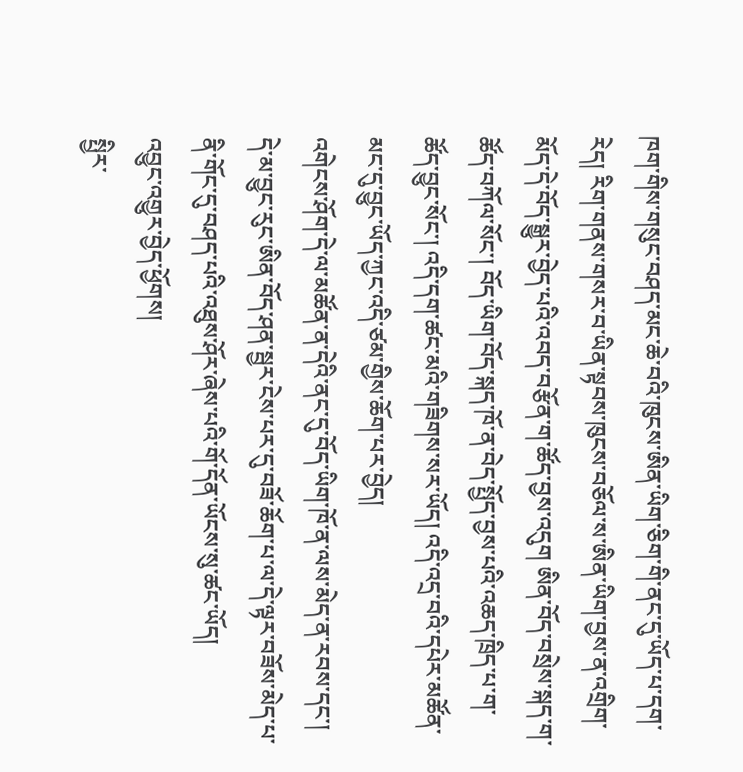ཁག་གིས་གསུང་བཤད་མང་ཆེ་བའི་ཁུངས་ཨིན་ཡིག་ཅིག་གི་ནང་དུ་ཡོད་པ་དག་རེད། རིག་གནས་གསར་བ་ཡིན་སྟབས་ཁུངས་བཅོལ་ས་ཨིན་ཡིག་བྱས་ན་འགྲིག་མོད་དེ་བོད་སྒྱུར་བྱེད་པའི་འབད་བརྩོན་ག་ཚོད་བྱས་འདུག ཨིན་བོད་བསྲེས་སྐད་ག་ཚོད་བཀོལ་སོང་། བོད་ཡིག་བོད་སྐད་ཁོ་ན་བེད་སྤྱོད་བྱས་པའི་འཆད་ཁྲིད་པ་ག་ཚོད་བྱུང་སོང་། འདི་དག་ཚང་མའི་གཟིགས་སར་ཡོད། འདི་འདྲ་བའི་དཔེར་མཚོན་མང་དུ་བྱུང་ཡོད་ཀྱང་འདི་ཙམ་གྱིས་ཆོག་པར་བྱེད།
འགེངས་ཤོག་དེ་ལ་མཚོན་ན་དེའི་ནང་དུ་བོད་ཡིག་ཁོ་ན་ལས་མེད་ན་རབས་དང་། དེ་མ་བྱུང་རུང་ཨིན་བོད་ཤན་སྦྱར་ངེས་པར་དུ་བཟོ་ཆོག་པ་ལ་དེ་ལྟར་བཟོས་མེད་པ་ནི་གོང་དུ་བཤད་པའི་འཐུས་ཤོར་ཞེས་པའི་གོ་དོན་ཡོངས་སུ་ཚང་ཡོད།
འབྱུང་འགྱུར་བྱེད་ཕྱོགས།
སྤྱིར་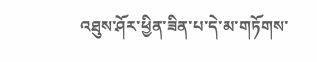འཐུས་ཤོར་ཕྱིན་ཟིན་པ་དེ་མ་གཏོགས་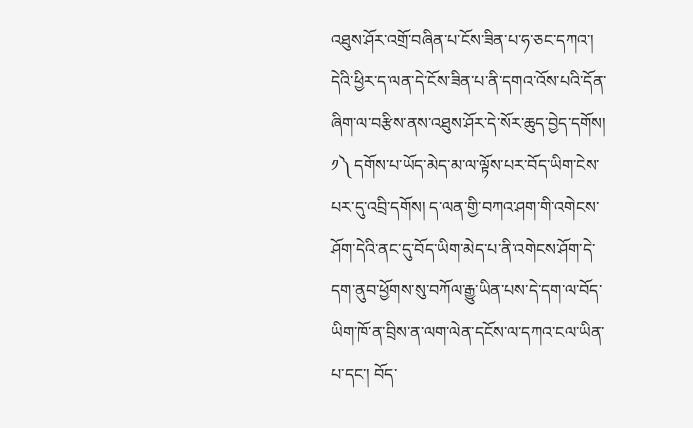འཐུས་ཤོར་འགྲོ་བཞིན་པ་ངོས་ཟིན་པ་ཧ་ཅང་དཀའ་། དེའི་ཕྱིར་ད་ལན་དེ་ངོས་ཟིན་པ་ནི་དགའ་འོས་པའི་དོན་ཞིག་ལ་བརྩིས་ནས་འཐུས་ཤོར་དེ་སོར་ཆུད་བྱེད་དགོས།
༡༽ དགོས་པ་ཡོད་མེད་མ་ལ་ལྟོས་པར་བོད་ཡིག་ངེས་པར་དུ་འབྲི་དགོས། ད་ལན་གྱི་བཀའ་ཤག་གི་འགེངས་ཤོག་དེའི་ནང་དུ་བོད་ཡིག་མེད་པ་ནི་འགེངས་ཤོག་དེ་དག་ནུབ་ཕྱོགས་སུ་བཀོལ་རྒྱུ་ཡིན་པས་དེ་དག་ལ་བོད་ཡིག་ཁོ་ན་བྲིས་ན་ལག་ལེན་དངོས་ལ་དཀའ་ངལ་ཡིན་པ་དང་། བོད་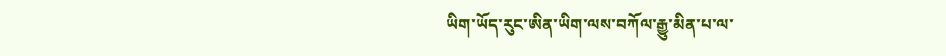ཡིག་ཡོད་རུང་ཨིན་ཡིག་ལས་བཀོལ་རྒྱུ་མིན་པ་ལ་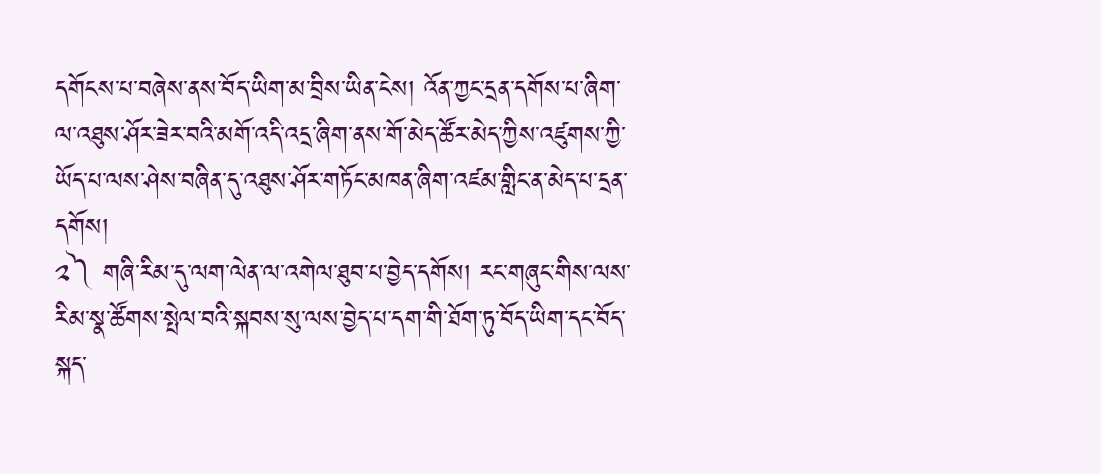དགོངས་པ་བཞེས་ནས་བོད་ཡིག་མ་བྲིས་ཡིན་ངེས། འོན་ཀྱང་དྲན་དགོས་པ་ཞིག་ལ་འཐུས་ཤོར་ཟེར་བའི་མགོ་འདི་འདྲ་ཞིག་ནས་གོ་མེད་ཚོར་མེད་ཀྱིས་འཛུགས་ཀྱི་ཡོད་པ་ལས་ཤེས་བཞིན་དུ་འཐུས་ཤོར་གཏོང་མཁན་ཞིག་འཛམ་གླིང་ན་མེད་པ་དྲན་དགོས།
༢༽ གཞི་རིམ་དུ་ལག་ལེན་ལ་འགེལ་ཐུབ་པ་བྱེད་དགོས། རང་གཞུང་གིས་ལས་རིམ་སྣ་ཚོགས་སྤེལ་བའི་སྐབས་སུ་ལས་བྱེད་པ་དག་གི་ཐོག་ཏུ་བོད་ཡིག་དང་བོད་སྐད་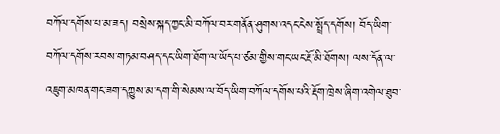བཀོལ་དགོས་པ་མ་ཟད། བསྲེས་སྐད་ཀྱང་མི་བཀོལ་བར་གནོན་ཤུགས་འདང་ངེས་སྤྲོད་དགོས། བོད་ཡིག་བཀོལ་དགོས་རབས་གཏམ་བཤད་དང་ཡིག་ཐོག་ལ་ཡོད་པ་ཙམ་གྱིས་གང་ཡང་རྔོ་མི་ཐོགས། ལས་དོན་ལ་འཇུག་མཁན་གང་ཟག་དཀྱུས་མ་དག་གི་སེམས་ལ་བོད་ཡིག་བཀོལ་དགོས་པའི་རྡོག་ཁྲེས་ཞིག་འགེལ་ཐུབ་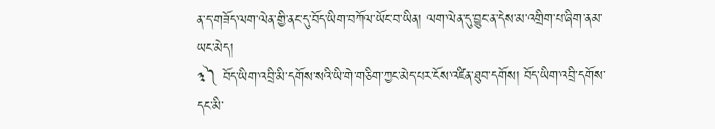ན་ད་གཟོད་ལག་ལེན་གྱི་ནང་དུ་བོད་ཡིག་བཀོལ་ཡོང་བ་ཡིན། ལག་ལེན་དུ་བྱུང་ན་དེས་མ་འགྲིག་པ་ཞིག་ནམ་ཡང་མེད།
༣༽ བོད་ཡིག་འབྲི་མི་དགོས་སའི་ཡི་གེ་གཅིག་ཀྱང་མེད་པར་ངོས་འཛིན་ཐུབ་དགོས། བོད་ཡིག་འབྲི་དགོས་དང་མི་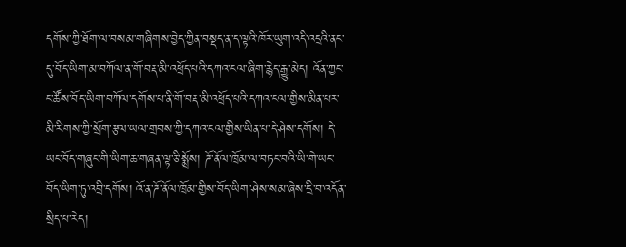དགོས་ཀྱི་ཐོག་ལ་བསམ་གཞིགས་བྱེད་ཀྱིན་བསྡད་ན་ད་ལྟའི་ཁོར་ཡུག་འདི་འདྲའི་ནང་དུ་བོད་ཡིག་མ་བཀོལ་ན་གོ་བརྡ་མི་འཕྲོད་པའི་དཀའ་ངལ་ཞིག་རྙེད་རྒྱུ་མེད། འོན་ཀྱང་ང་ཚོས་བོད་ཡིག་བཀོལ་དགོས་པ་ནི་གོ་བརྡ་མི་འཕྲོད་པའི་དཀའ་ངལ་གྱིས་མིན་པར་མི་རིགས་ཀྱི་སྲོག་རྩལ་ཡལ་གྲབས་ཀྱི་དཀའ་ངལ་གྱིས་ཡིན་པ་དེ་ཤེས་དགོས། དེ་ཡང་བོད་གཞུང་གི་ཡིག་ཆ་གཞན་ལྟ་ཅི་སྨྲོས། ཌོ་ནོལ་ཁྲོམ་ལ་བཏང་བའི་ཡི་གེ་ཡང་བོད་ཡིག་ཏུ་འབྲི་དགོས། འོ་ན་ཌོ་ནོལ་ཁྲོམ་གྱིས་བོད་ཡིག་ཤེས་སམ་ཞེས་དྲི་བ་འདོན་སྲིད་པ་རེད།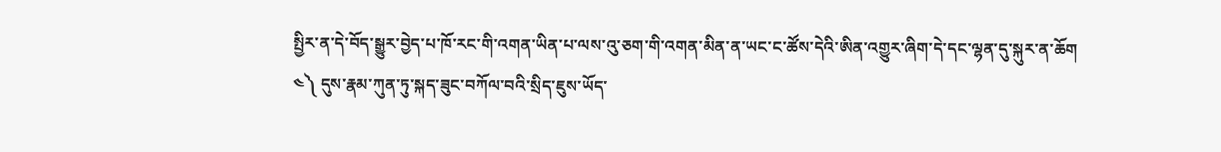སྤྱིར་ན་དེ་བོད་སྒྱུར་བྱེད་པ་ཁོ་རང་གི་འགན་ཡིན་པ་ལས་འུ་ཅག་གི་འགན་མིན་ན་ཡང་ང་ཚོས་དེའི་ཨིན་འགྱུར་ཞིག་དེ་དང་ལྷན་དུ་སྐུར་ན་ཆོག
༤༽ དུས་རྣམ་ཀུན་ཏུ་སྐད་ཟུང་བཀོལ་བའི་སྲིད་ཇུས་ཡོད་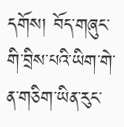དགོས། བོད་གཞུང་གི་བྲིས་པའི་ཡིག་གེ་ན་གཅིག་ཡིན་རུང་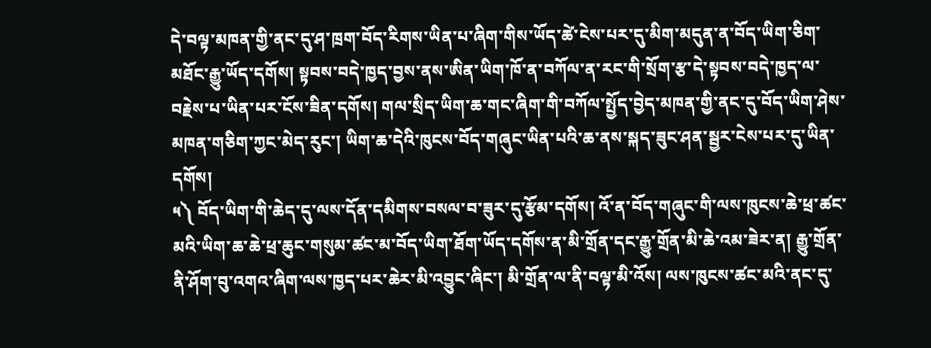དེ་བལྟ་མཁན་གྱི་ནང་དུ་ཤ་ཁྲག་བོད་རིགས་ཡིན་པ་ཞིག་གིས་ཡོད་ཚེ་ངེས་པར་དུ་མིག་མདུན་ན་བོད་ཡིག་ཅིག་མཐོང་རྒྱུ་ཡོད་དགོས། སྟབས་བདེ་ཁྱད་བྱས་ནས་ཨིན་ཡིག་ཁོ་ན་བཀོལ་ན་རང་གི་སྲོག་རྩ་དེ་སྟབས་བདེ་ཁྱད་ལ་བརྗེས་པ་ཡིན་པར་ངོས་ཟིན་དགོས། གལ་སྲིད་ཡིག་ཆ་གང་ཞིག་གི་བཀོལ་སྤྱོད་བྱེད་མཁན་གྱི་ནང་དུ་བོད་ཡིག་ཤེས་མཁན་གཅིག་ཀྱང་མེད་རུང་། ཡིག་ཆ་དེའི་ཁུངས་བོད་གཞུང་ཡིན་པའི་ཆ་ནས་སྐད་ཟུང་ཤན་སྦྱར་ངེས་པར་དུ་ཡིན་དགོས།
༥༽ བོད་ཡིག་གི་ཆེད་དུ་ལས་དོན་དམིགས་བསལ་བ་ཟུར་དུ་རྩོམ་དགོས། འོ་ན་བོད་གཞུང་གི་ལས་ཁུངས་ཆེ་ཕྲ་ཚང་མའི་ཡིག་ཆ་ཆེ་ཕྲ་ཆུང་གསུམ་ཚང་མ་བོད་ཡིག་ཐོག་ཡོད་དགོས་ན་མི་གྲོན་དང་རྒྱུ་གྲོན་མི་ཆེ་འམ་ཟེར་ན། རྒྱུ་གྲོན་ནི་ཤོག་བུ་འགའ་ཞིག་ལས་ཁྱད་པར་ཆེར་མི་འབྱུང་ཞིང་། མི་གྲོན་ལ་ནི་བལྟ་མི་འོས། ལས་ཁུངས་ཚང་མའི་ནང་དུ་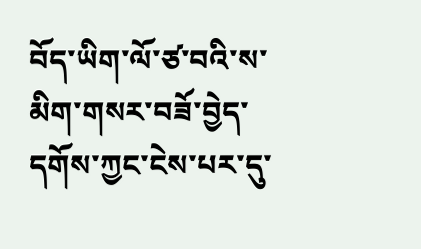བོད་ཡིག་ལོ་ཙ་བའི་ས་མིག་གསར་བཟོ་བྱེད་དགོས་ཀྱང་ངེས་པར་དུ་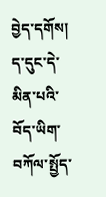བྱེད་དགོས། ད་དུང་དེ་མིན་པའི་བོད་ཡིག་བཀོལ་སྤྱོད་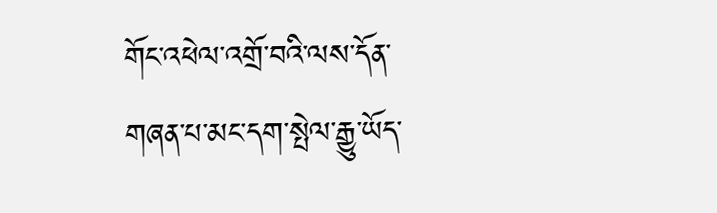གོང་འཕེལ་འགྲོ་བའི་ལས་དོན་གཞན་པ་མང་དག་སྤེལ་རྒྱུ་ཡོད་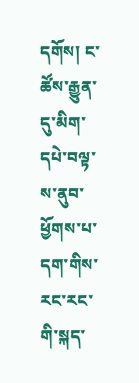དགོས། ང་ཚོས་རྒྱུན་དུ་མིག་དཔེ་བལྟ་ས་ནུབ་ཕྱོགས་པ་དག་གིས་རང་རང་གི་སྐད་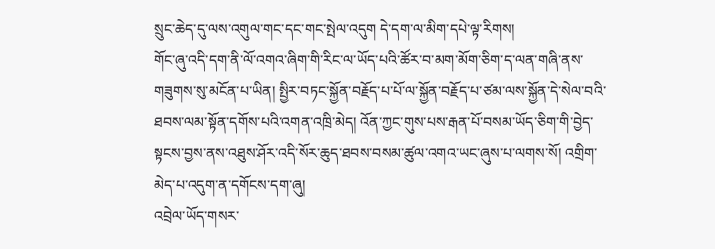སྲུང་ཆེད་དུ་ལས་འགུལ་གང་དང་གང་སྤེལ་འདུག དེ་དག་ལ་མིག་དཔེ་ལྟ་རིགས།
གོང་ཞུ་འདི་དག་ནི་ལོ་འགའ་ཞིག་གི་རིང་ལ་ཡོད་པའི་ཚོར་བ་མག་མོག་ཅིག་ད་ལན་གཞི་ནས་གཟུགས་སུ་མངོན་པ་ཡིན། སྤྱིར་བཏང་སྐྱོན་བརྗོད་པ་པོ་ལ་སྐྱོན་བརྗོད་པ་ཙམ་ལས་སྐྱོན་དེ་སེལ་བའི་ཐབས་ལམ་སྟོན་དགོས་པའི་འགན་འཁྲི་མེད། འོན་ཀྱང་གུས་པས་རྒན་པོ་བསམ་ཡོད་ཅིག་གི་བྱེད་སྟངས་བྱས་ནས་འཐུས་ཤོར་འདི་སོར་ཆུད་ཐབས་བསམ་ཚུལ་འགའ་ཡང་ཞུས་པ་ལགས་སོ། འགྲིག་མེད་པ་འདུག་ན་དགོངས་དག་ཞུ།
འབྲེལ་ཡོད་གསར་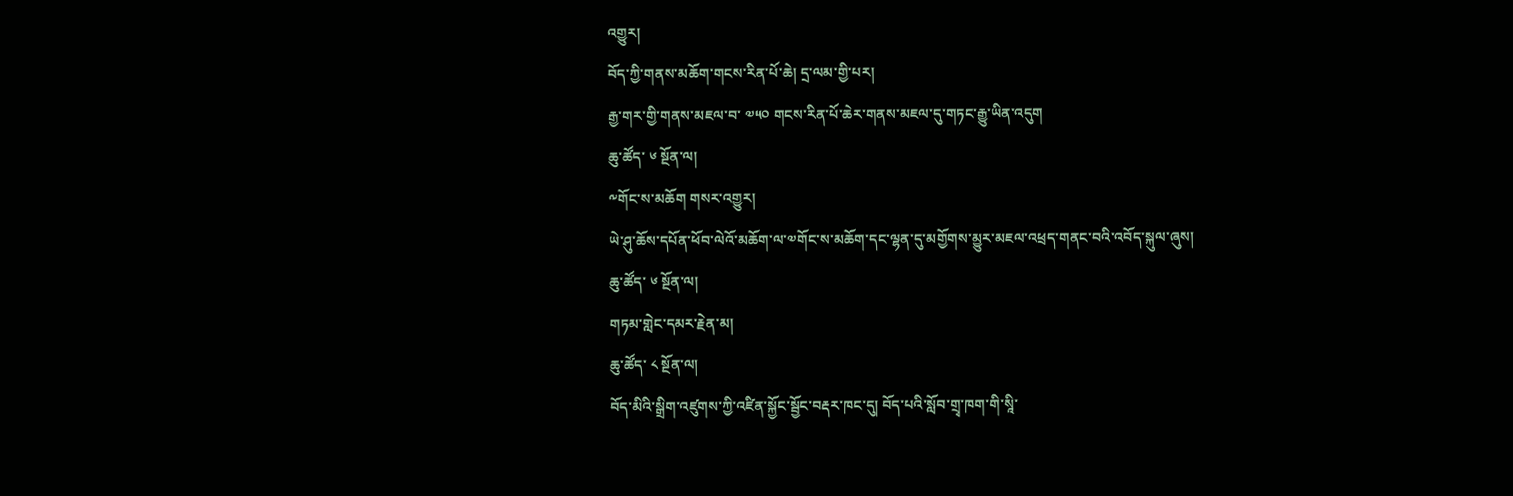འགྱུར།
བོད་ཀྱི་གནས་མཆོག་གངས་རིན་པོ་ཆེ། དྲ་ལམ་གྱི་པར།
རྒྱ་གར་གྱི་གནས་མཇལ་བ་ ༧༥༠ གངས་རིན་པོ་ཆེར་གནས་མཇལ་དུ་གཏང་རྒྱུ་ཡིན་འདུག
ཆུ་ཚོད་ ༦ སྔོན་ལ།
༸གོང་ས་མཆོག གསར་འགྱུར།
ཡེ་ཤུ་ཆོས་དཔོན་ཕོབ་ལེའོ་མཆོག་ལ་༧གོང་ས་མཆོག་དང་ལྷན་དུ་མགྱོགས་མྱུར་མཇལ་འཕྲད་གནང་བའི་འབོད་སྐུལ་ཞུས།
ཆུ་ཚོད་ ༦ སྔོན་ལ།
གཏམ་གླེང་དམར་རྗེན་མ།
ཆུ་ཚོད་ ༨ སྔོན་ལ།
བོད་མིའི་སྒྲིག་འཛུགས་ཀྱི་འཛིན་སྐྱོང་སྦྱོང་བརྡར་ཁང་དུ། བོད་པའི་སློབ་གྲྭ་ཁག་གི་སཱི་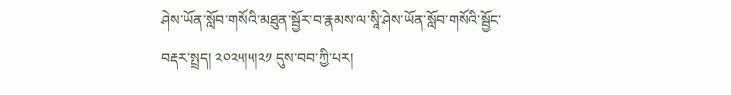ཤེས་ཡོན་སློབ་གསོའི་མཐུན་སྦྱོར་བ་རྣམས་ལ་སཱི་ཤེས་ཡོན་སློབ་གསོའི་སྦྱོང་བརྡར་སྤྲད། ༢༠༢༥།༥།༢༡ དུས་བབ་ཀྱི་པར།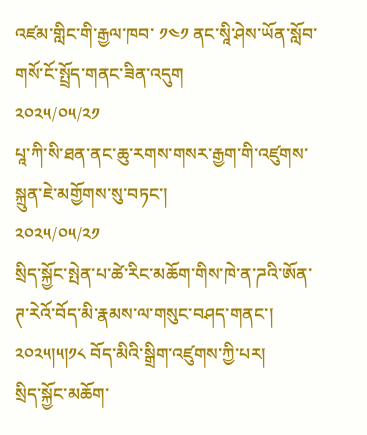འཛམ་གླིང་གི་རྒྱལ་ཁབ་ ༡༤༡ ནང་སཱི་ཤེས་ཡོན་སློབ་གསོ་ངོ་སྤྲོད་གནང་ཟིན་འདུག
༢༠༢༥/༠༥/༢༡
པཱ་ཀི་སི་ཐན་ནང་ཆུ་རགས་གསར་རྒྱག་གི་འཛུགས་སྐྲུན་ཇེ་མགྱོགས་སུ་བཏང་།
༢༠༢༥/༠༥/༢༡
སྲིད་སྐྱོང་སྤེན་པ་ཚེ་རིང་མཆོག་གིས་ཁེ་ན་ཌའི་ཨོན་ཊ་རེའོ་བོད་མི་རྣམས་ལ་གསུང་བཤད་གནང་། ༢༠༢༥།༥།༡༨ བོད་མིའི་སྒྲིག་འཛུགས་ཀྱི་པར།
སྲིད་སྐྱོང་མཆོག་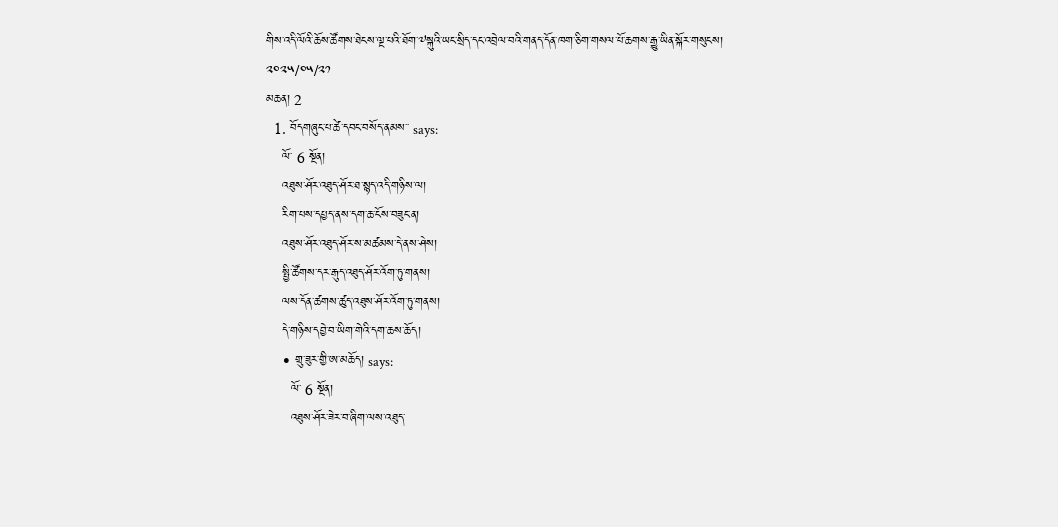གིས་འདི་ལོའི་ཆོས་ཚོགས་ཐེངས་ལྔ་པའི་ཐོག་༧སྐུའི་ཡང་སྲིད་དང་འབྲེལ་བའི་གནད་དོན་ཁག་ཅིག་གསལ་པོ་ཆགས་རྒྱུ་ཡིན་སྐོར་གསུངས།
༢༠༢༥/༠༥/༢༡
མཆན། 2
  1. བོདགཞུང་པ་ཚེ་དབང་བསོད་ནམས་་ says:
    ལོ་ 6 སྔོན།
    འཐུས་ཤོར་འཐུད་ཤོར་ཐ་སྙད་འདི་གཉིས་ལ།
    རིག་པས་དཔྱད་ནས་དག་ཆ་ངོས་བཟུང་ན།
    འཐུས་ཤོར་འཐུད་ཤོར་ས་མཚམས་དེ་ནས་ཤེས།
    སྤྱི་ཚོགས་དར་རྒུད་འཐུད་ཤོར་འོག་ཏུ་གནས།
    ལས་དོན་ཚགས་ཚུད་འཐུས་ཤོར་འོག་ཏུ་གནས།
    དེ་གཉིས་དབྱེ་བ་ཡིག་གེའི་དག་ཆས་ཆོད།
    • གྲུ་ཟུར་གྱི་ཨ་མཆོད། says:
      ལོ་ 6 སྔོན།
      འཐུས་ཤོར་ཟེར་བ་ཞིག་ལས་འཐུད་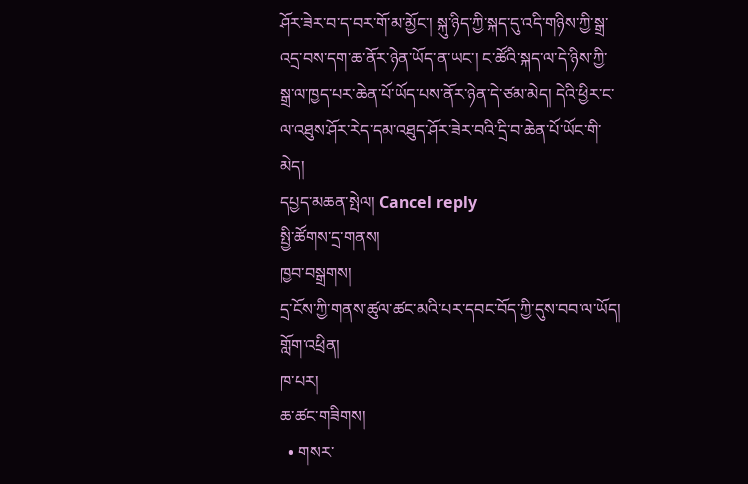ཤོར་ཟེར་བ་ད་བར་གོ་མ་མྱོང་། སྐུ་ཉིད་ཀྱི་སྐད་དུ་འདི་གཉིས་ཀྱི་སྒྲ་འདྲ་བས་དག་ཆ་ནོར་ཉེན་ཡོད་ན་ཡང་། ང་ཚོའི་སྐད་ལ་དེ་ཉིས་ཀྱི་སྒྲ་ལ་ཁྱད་པར་ཆེན་པོ་ཡོད་པས་ནོར་ཉེན་དེ་ཙམ་མེད། དེའི་ཕྱིར་ང་ལ་འཐུས་ཤོར་རེད་དམ་འཐུད་ཤོར་ཟེར་བའི་དྲི་བ་ཆེན་པོ་ཡོང་གི་མེད།
དཔྱད་མཆན་སྤེལ། Cancel reply
སྤྱི་ཚོགས་དྲ་གནས།
ཁྱབ་བསྒྲགས།
དྲ་ངོས་ཀྱི་གནས་ཚུལ་ཚང་མའི་པར་དབང་བོད་ཀྱི་དུས་བབ་ལ་ཡོད།
གློག་འཕྲིན།
ཁ་པར།
ཆ་ཚང་གཟིགས།
  • གསར་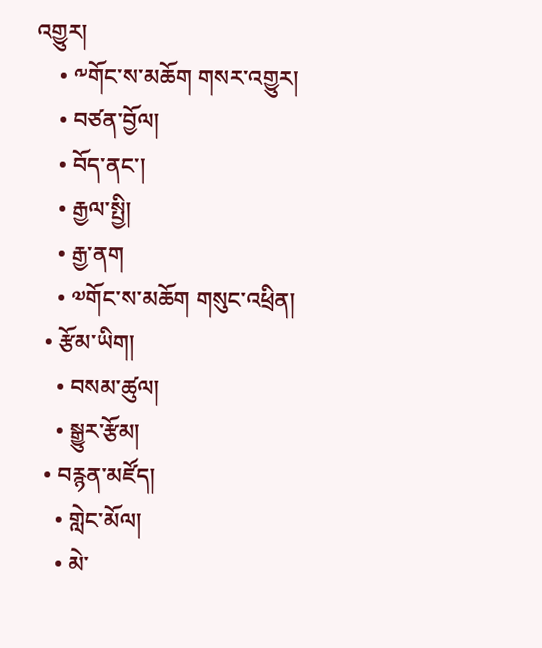འགྱུར།
    • ༸གོང་ས་མཆོག གསར་འགྱུར།
    • བཙན་བྱོལ།
    • བོད་ནང་།
    • རྒྱལ་སྤྱི།
    • རྒྱ་ནག
    • ༧གོང་ས་མཆོག གསུང་འཕྲིན།
  • རྩོམ་ཡིག།
    • བསམ་ཚུལ།
    • སྒྱུར་རྩོམ།
  • བརྙན་མཛོད།
    • གླེང་མོལ།
    • མེ་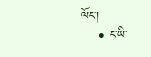ལོང་།
    • ང་ཡི་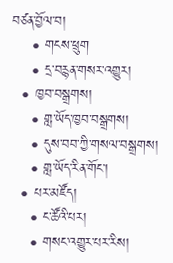བཙན་བྱོལ་བ།
    • གངས་ཕྲུག
    • དྲ་བརྙན་གསར་འགྱུར།
  • ཁྱབ་བསྒྲགས།
    • གླ་ཡོད་ཁྱབ་བསྒྲགས།
    • དུས་བབ་ཀྱི་གསལ་བསྒྲགས།
    • གླ་ཡོད་རིན་གོང་།
  • པར་མཛོད།
    • ང་ཚོའི་པར།
    • གསང་འགྱུར་པར་རིས།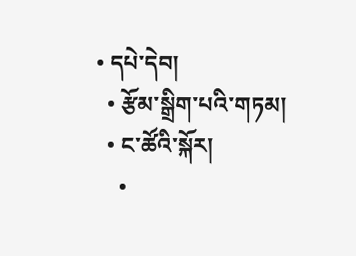• དཔེ་དེབ།
  • རྩོམ་སྒྲིག་པའི་གཏམ།
  • ང་ཚོའི་སྐོར།
    •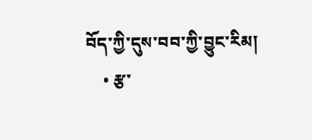བོད་ཀྱི་དུས་བབ་ཀྱི་བྱུང་རིམ།
    • རྩ་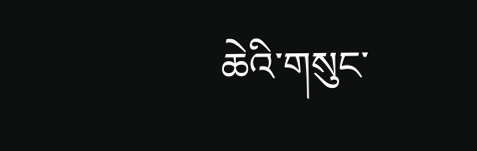ཆེའི་གསུང་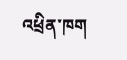འཕྲིན་ཁག